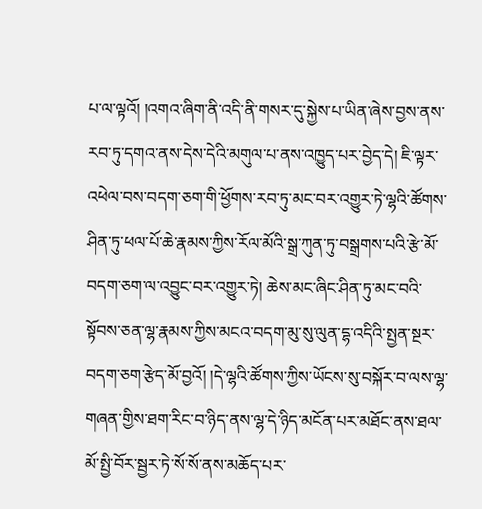པ་ལ་ལྟའོ། །འགའ་ཞིག་ནི་འདི་ནི་གསར་དུ་སྐྱེས་པ་ཡིན་ཞེས་བྱས་ནས་རབ་ཏུ་དགའ་ནས་དེས་དེའི་མགུལ་པ་ནས་འཁྱུད་པར་བྱེད་དེ། ཇི་ལྟར་འཕེལ་བས་བདག་ཅག་གི་ཕྱོགས་རབ་ཏུ་མང་བར་འགྱུར་ཏེ་ལྷའི་ཚོགས་ཤིན་ཏུ་ཕལ་པོ་ཆེ་རྣམས་ཀྱིས་རོལ་མོའི་སྒྲ་ཀུན་ཏུ་བསྒྲགས་པའི་རྩེ་མོ་བདག་ཅག་ལ་འབྱུང་བར་འགྱུར་ཏེ། ཆེས་མང་ཞིང་ཤིན་ཏུ་མང་བའི་སྟོབས་ཅན་ལྷ་རྣམས་ཀྱིས་མངའ་བདག་མུ་སུ་ལུན་དྷ་འདིའི་སྤྱན་སྔར་བདག་ཅག་རྩེད་མོ་བྱའོ། །དེ་ལྷའི་ཚོགས་ཀྱིས་ཡོངས་སུ་བསྐོར་བ་ལས་ལྷ་གཞན་གྱིས་ཐག་རིང་བ་ཉིད་ནས་ལྷ་དེ་ཉིད་མངོན་པར་མཐོང་ནས་ཐལ་མོ་སྤྱི་བོར་སྦྱར་ཏེ་སོ་སོ་ནས་མཆོད་པར་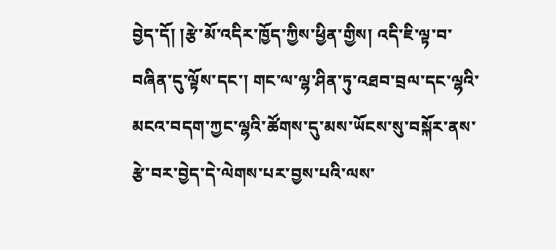བྱེད་དོ། །རྩེ་མོ་འདིར་ཁྱོད་ཀྱིས་ཕྱིན་གྱིས། འདི་ཇི་ལྟ་བ་བཞིན་དུ་ལྟོས་དང་། གང་ལ་ལྷ་ཤིན་ཏུ་འཐབ་བྲལ་དང་ལྷའི་མངའ་བདག་ཀྱང་ལྷའི་ཚོགས་དུ་མས་ཡོངས་སུ་བསྐོར་ནས་རྩེ་བར་བྱེད་དེ་ལེགས་པར་བྱས་པའི་ལས་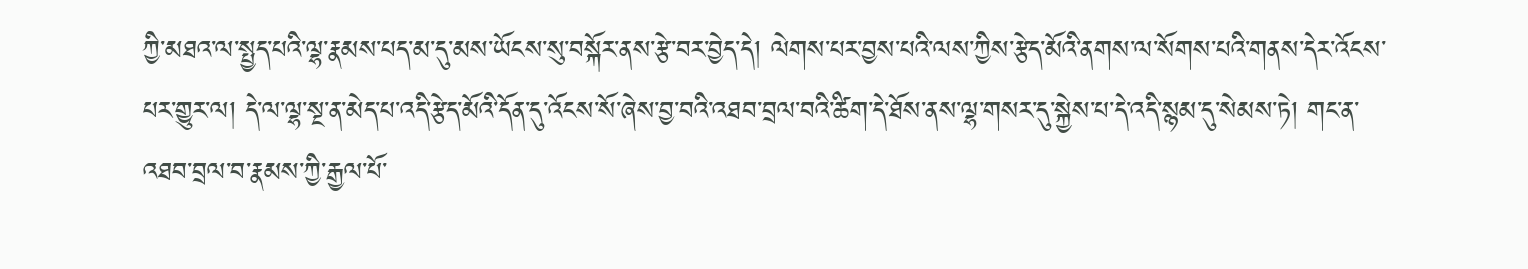ཀྱི་མཐའ་ལ་སྤྱད་པའི་ལྷ་རྣམས་པད་མ་དུ་མས་ཡོངས་སུ་བསྐོར་ནས་རྩེ་བར་བྱེད་དེ། ལེགས་པར་བྱས་པའི་ལས་ཀྱིས་རྩེད་མོའི་ནགས་ལ་སོགས་པའི་གནས་དེར་འོངས་པར་གྱུར་ལ། དེ་ལ་ལྷ་སྔ་ན་མེད་པ་འདི་རྩེད་མོའི་དོན་དུ་འོངས་སོ་ཞེས་བྱ་བའི་འཐབ་བྲལ་བའི་ཚིག་དེ་ཐོས་ནས་ལྷ་གསར་དུ་སྐྱེས་པ་དེ་འདི་སྙམ་དུ་སེམས་ཏེ། གང་ན་འཐབ་བྲལ་བ་རྣམས་ཀྱི་རྒྱལ་པོ་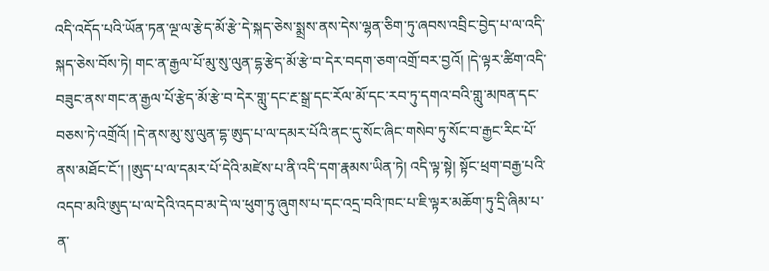འདི་འདོད་པའི་ཡོན་ཏན་ལྔ་ལ་རྩེད་མོ་རྩེ་དེ་སྐད་ཅེས་སྨྲས་ནས་དེས་ལྷན་ཅིག་ཏུ་ཞབས་འབྲིང་བྱེད་པ་ལ་འདི་སྐད་ཅེས་བོས་ཏེ། གང་ན་རྒྱལ་པོ་མུ་སུ་ལུན་དྷ་རྩེད་མོ་རྩེ་བ་དེར་བདག་ཅག་འགྲོ་བར་བྱའོ། །དེ་ལྟར་ཚིག་འདི་བཟུང་ནས་གང་ན་རྒྱལ་པོ་རྩེད་མོ་རྩེ་བ་དེར་གླུ་དང་རྔ་སྒྲ་དང་རོལ་མོ་དང་རབ་ཏུ་དགའ་བའི་གླུ་མཁན་དང་བཅས་ཏེ་འགྲོའོ། །དེ་ནས་མུ་སུ་ལུན་དྷ་ཨུད་པ་ལ་དམར་པོའི་ནང་དུ་སོང་ཞིང་གསེབ་ཏུ་སོང་བ་རྒྱང་རིང་པོ་ནས་མཐོང་ངོ་། །ཨུད་པ་ལ་དམར་པོ་དེའི་མཛེས་པ་ནི་འདི་དག་རྣམས་ཡིན་ཏེ། འདི་ལྟ་སྟེ། སྟོང་ཕྲག་བརྒྱ་པའི་འདབ་མའི་ཨུད་པ་ལ་དེའི་འདབ་མ་དེ་ལ་ཕུག་ཏུ་ཞུགས་པ་དང་འདྲ་བའི་ཁང་པ་ཇི་ལྟར་མཆོག་ཏུ་དྲི་ཞིམ་པ་ན་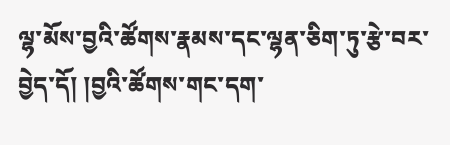ལྷ་མོས་བྱའི་ཚོགས་རྣམས་དང་ལྷན་ཅིག་ཏུ་རྩེ་བར་བྱེད་དོ། །བྱའི་ཚོགས་གང་དག་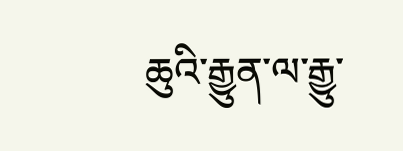ཆུའི་རྒྱུན་ལ་རྒྱུ་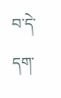བ་དེ་དག་